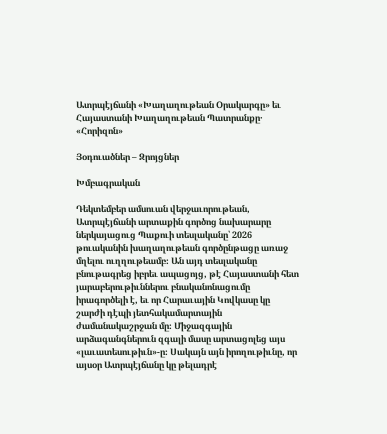Ատրպէյճանի «Խաղաղութեան Օրակարգը» եւ Հայաստանի Խաղաղութեան Պատրանքը․ «Հորիզոն»

Յօդուածներ – Զրոյցներ

Խմբագրական

Դեկտեմբեր ամսուան վերջաւորութեան, Ատրպէյճանի արտաքին գործոց նախարարը ներկայացուց Պաքուի տեսլականը՝ 2026 թուականին խաղաղութեան գործընթացը առաջ մղելու ուղղութեամբ։ Ան այդ տեսլականը բնութագրեց իբրեւ ապացոյց, թէ Հայաստանի հետ յարաբերութիւններու բնականոնացումը իրագործելի է, եւ որ Հարաւային Կովկասը կը շարժի դէպի յետհակամարտային ժամանակաշրջան մը։ Միջազգային արձագանգներուն զգալի մասը արտացոլեց այս «լաւատեսութիւն»-ը։ Սակայն այն իրողութիւնը, որ այսօր Ատրպէյճանը կը թելադրէ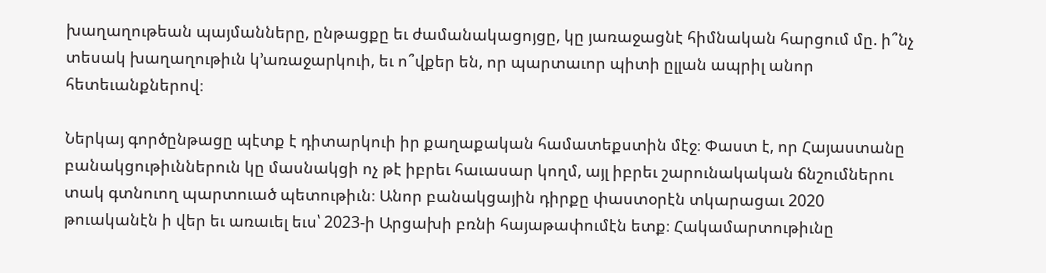խաղաղութեան պայմանները, ընթացքը եւ ժամանակացոյցը, կը յառաջացնէ հիմնական հարցում մը. ի՞նչ տեսակ խաղաղութիւն կ՚առաջարկուի, եւ ո՞վքեր են, որ պարտաւոր պիտի ըլլան ապրիլ անոր հետեւանքներով։

Ներկայ գործընթացը պէտք է դիտարկուի իր քաղաքական համատեքստին մէջ։ Փաստ է, որ Հայաստանը բանակցութիւններուն կը մասնակցի ոչ թէ իբրեւ հաւասար կողմ, այլ իբրեւ շարունակական ճնշումներու տակ գտնուող պարտուած պետութիւն։ Անոր բանակցային դիրքը փաստօրէն տկարացաւ 2020 թուականէն ի վեր եւ առաւել եւս՝ 2023-ի Արցախի բռնի հայաթափումէն ետք։ Հակամարտութիւնը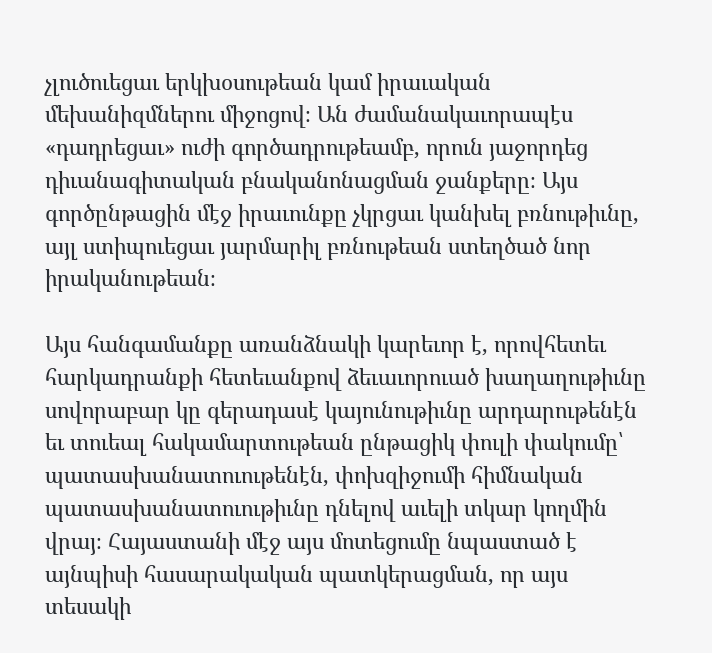չլուծուեցաւ երկխօսութեան կամ իրաւական մեխանիզմներու միջոցով։ Ան ժամանակաւորապէս «դադրեցաւ» ուժի գործադրութեամբ, որուն յաջորդեց դիւանագիտական բնականոնացման ջանքերը։ Այս գործընթացին մէջ իրաւունքը չկրցաւ կանխել բռնութիւնը, այլ ստիպուեցաւ յարմարիլ բռնութեան ստեղծած նոր իրականութեան։

Այս հանգամանքը առանձնակի կարեւոր է, որովհետեւ հարկադրանքի հետեւանքով ձեւաւորուած խաղաղութիւնը սովորաբար կը գերադասէ կայունութիւնը արդարութենէն եւ տուեալ հակամարտութեան ընթացիկ փուլի փակումը՝ պատասխանատուութենէն, փոխզիջումի հիմնական պատասխանատուութիւնը դնելով աւելի տկար կողմին վրայ։ Հայաստանի մէջ այս մոտեցումը նպաստած է այնպիսի հասարակական պատկերացման, որ այս տեսակի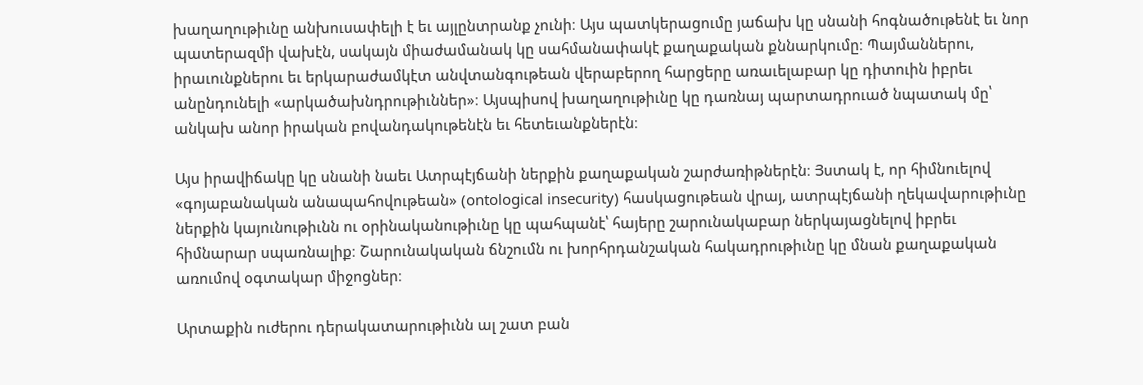խաղաղութիւնը անխուսափելի է եւ այլընտրանք չունի։ Այս պատկերացումը յաճախ կը սնանի հոգնածութենէ եւ նոր պատերազմի վախէն, սակայն միաժամանակ կը սահմանափակէ քաղաքական քննարկումը։ Պայմաններու, իրաւունքներու եւ երկարաժամկէտ անվտանգութեան վերաբերող հարցերը առաւելաբար կը դիտուին իբրեւ անընդունելի «արկածախնդրութիւններ»։ Այսպիսով խաղաղութիւնը կը դառնայ պարտադրուած նպատակ մը՝ անկախ անոր իրական բովանդակութենէն եւ հետեւանքներէն։

Այս իրավիճակը կը սնանի նաեւ Ատրպէյճանի ներքին քաղաքական շարժառիթներէն։ Յստակ է, որ հիմնուելով «գոյաբանական անապահովութեան» (ontological insecurity) հասկացութեան վրայ, ատրպէյճանի ղեկավարութիւնը ներքին կայունութիւնն ու օրինականութիւնը կը պահպանէ՝ հայերը շարունակաբար ներկայացնելով իբրեւ հիմնարար սպառնալիք։ Շարունակական ճնշումն ու խորհրդանշական հակադրութիւնը կը մնան քաղաքական առումով օգտակար միջոցներ։

Արտաքին ուժերու դերակատարութիւնն ալ շատ բան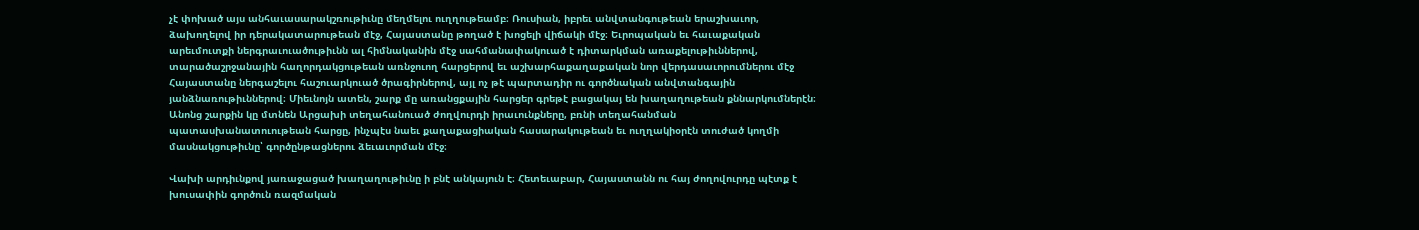չէ փոխած այս անհաւասարակշռութիւնը մեղմելու ուղղութեամբ։ Ռուսիան, իբրեւ անվտանգութեան երաշխաւոր, ձախողելով իր դերակատարութեան մէջ, Հայաստանը թողած է խոցելի վիճակի մէջ։ Եւրոպական եւ հաւաքական արեւմուտքի ներգրաւուածութիւնն ալ հիմնականին մէջ սահմանափակուած է դիտարկման առաքելութիւններով, տարածաշրջանային հաղորդակցութեան առնջուող հարցերով եւ աշխարհաքաղաքական նոր վերդասաւորումներու մէջ Հայաստանը ներգաշելու հաշուարկուած ծրագիրներով, այլ ոչ թէ պարտադիր ու գործնական անվտանգային յանձնառութիւններով։ Միեւնոյն ատեն, շարք մը առանցքային հարցեր գրեթէ բացակայ են խաղաղութեան քննարկումներէն։ Անոնց շարքին կը մտնեն Արցախի տեղահանուած ժողվուրդի իրաւունքները, բռնի տեղահանման պատասխանատուութեան հարցը, ինչպէս նաեւ քաղաքացիական հասարակութեան եւ ուղղակիօրէն տուժած կողմի մասնակցութիւնը՝ գործընթացներու ձեւաւորման մէջ։

Վախի արդիւնքով յառաջացած խաղաղութիւնը ի բնէ անկայուն է։ Հետեւաբար, Հայաստանն ու հայ ժողովուրդը պէտք է խուսափին գործուն ռազմական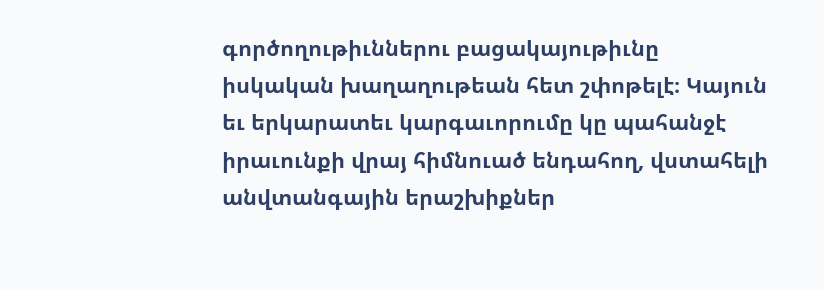գործողութիւններու բացակայութիւնը իսկական խաղաղութեան հետ շփոթելէ։ Կայուն եւ երկարատեւ կարգաւորումը կը պահանջէ իրաւունքի վրայ հիմնուած ենդահող, վստահելի անվտանգային երաշխիքներ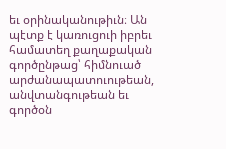եւ օրինականութիւն։ Ան պէտք է կառուցուի իբրեւ համատեղ քաղաքական գործընթաց՝ հիմնուած արժանապատուութեան, անվտանգութեան եւ գործօն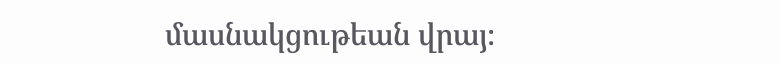մասնակցութեան վրայ։